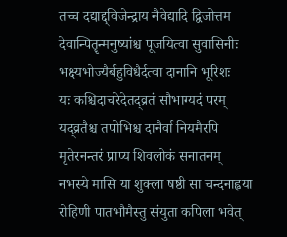तच्च दद्याद्द्विजेन्द्राय नैवेद्यादि द्विजोत्तम
देवान्पितॄन्मनुष्यांश्च पूजयित्वा सुवासिनीः
भक्ष्यभोज्यैर्बहुविधैर्दत्वा दानानि भूरिशः
यः कश्चिदाचरेदेतद्व्रतं सौभाग्यदं परम्
यद्व्रतैश्च तपोभिश्च दानैर्वा नियमैरपि
मृतेरनन्तरं प्राप्य शिवलोकं सनातनम्
नभस्ये मासि या शुक्ला षष्ठी सा चन्दनाह्वया
रोहिणी पातभौमैस्तु संयुता कपिला भवेत्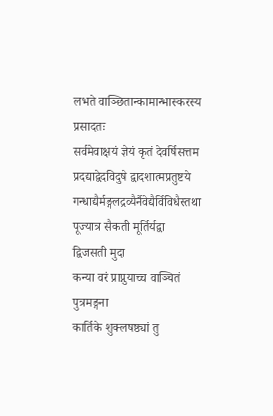लभते वाञ्छितान्कामान्भास्करस्य प्रसादतः
सर्वमेवाक्षयं ज्ञेयं कृतं देवर्षिसत्तम
प्रदद्याद्वेदविदुषे द्वादशात्मप्रतुष्टये
गन्धाद्यैर्मङ्गलद्रव्यैर्नैवेद्यैर्विविधैस्तथा
पूज्यात्र सैकती मूर्तिर्यद्वा द्विजसती मुदा
कन्या वरं प्राप्नुयाच्च वाञ्चितं पुत्रमङ्गना
कार्तिके शुक्लषष्ठ्यां तु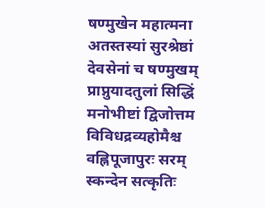षण्मुखेन महात्मना
अतस्तस्यां सुरश्रेष्ठां देवसेनां च षण्मुखम्
प्राप्नुयादतुलां सिद्धिं मनोभीष्टां द्विजोत्तम
विविधद्रव्यहोमैश्च वह्निपूजापुरः सरम्
स्कन्देन सत्कृतिः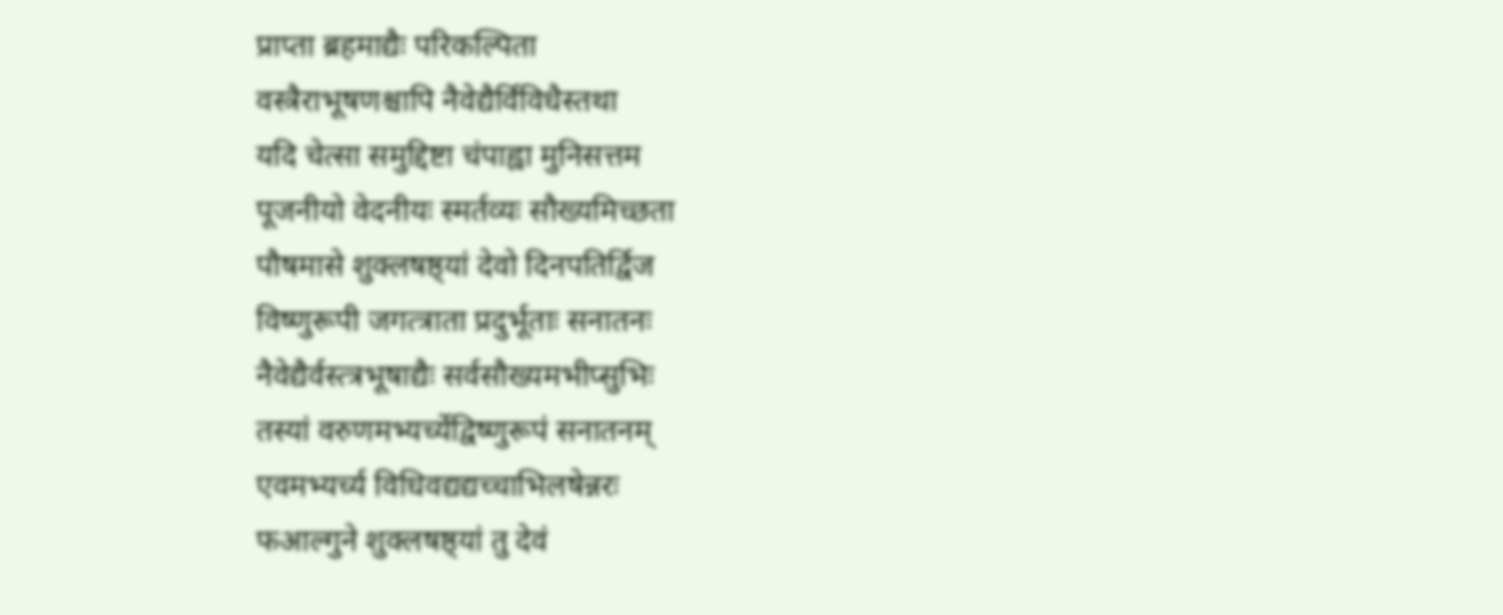प्राप्ता ब्रहमाद्यैः परिकल्पिता
वस्त्रैराभूषणश्चापि नैवेद्यैर्विविधैस्तथा
यदि चेत्सा समुद्दिष्टा चंपाह्वा मुनिसत्तम
पूजनीयो वेदनीयः स्मर्तव्यः सौख्यमिच्छता
पौषमासे शुक्लषष्ठ्यां देवो दिनपतिर्द्विज
विष्णुरूपी जगत्त्राता प्रदुर्भूताः सनातनः
नैवेद्यैर्वस्त्त्रभूषाद्यैः सर्वसौख्यमभीप्सुभिः
तस्यां वरुणमभ्यर्च्येद्विष्णुरूपं सनातनम्
एवमभ्यर्च्य विधिवद्यद्यच्चाभिलषेन्नरः
फआल्गुने शुक्लषष्ठ्यां तु देवं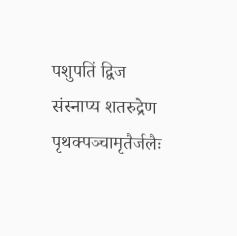पशुपतिं द्विज
संस्नाप्य शतरुद्रेण पृथक्पञ्चामृतैर्जलैः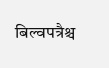बिल्वपत्रैश्च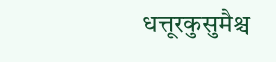धत्तूरकुसुमैश्च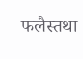फलैस्तथा